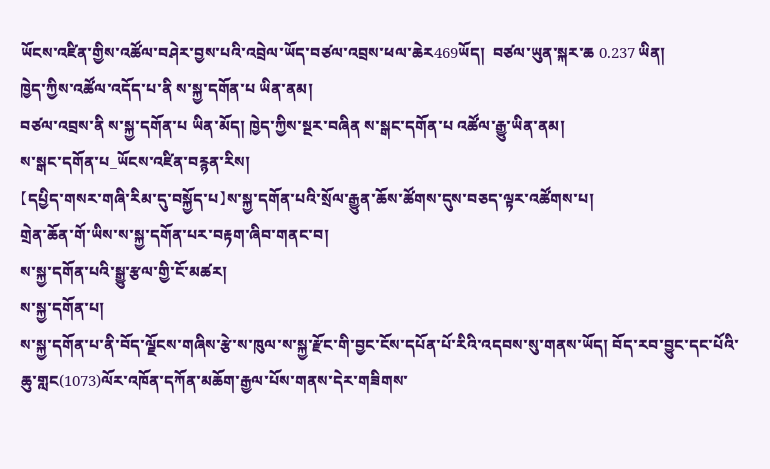ཡོངས་འཛིན་གྱིས་འཚོལ་བཤེར་བྱས་པའི་འབྲེལ་ཡོད་བཙལ་འབྲས་ཕལ་ཆེར469ཡོད།  བཙལ་ཡུན་སྐར་ཆ 0.237 ཡིན།
ཁྱེད་ཀྱིས་འཚོལ་འདོད་པ་ནི ས་སྐྱ་དགོན་པ ཡིན་ནམ།
བཙལ་འབྲས་ནི ས་སྐྱ་དགོན་པ ཡིན་མོད། ཁྱེད་ཀྱིས་སྔར་བཞིན ས་སྒང་དགོན་པ འཚོལ་རྒྱུ་ཡིན་ནམ།
ས་སྒང་དགོན་པ_ཡོངས་འཛིན་བརྙན་རིས།
【དཔྱིད་གསར་གཞི་རིམ་དུ་བསྐྱོད་པ】ས་སྐྱ་དགོན་པའི་སྲོལ་རྒྱུན་ཆོས་ཚོགས་དུས་བཅད་ལྟར་འཚོགས་པ།
གྲེན་ཆོན་གོ་ཡིས་ས་སྐྱ་དགོན་པར་བརྟག་ཞིབ་གནང་བ།
ས་སྐྱ་དགོན་པའི་སྒྱུ་རྩལ་གྱི་ངོ་མཚར།
ས་སྐྱ་དགོན་པ།
ས་སྐྱ་དགོན་པ་ནི་བོད་ལྗོངས་གཞིས་རྩེ་ས་ཁུལ་ས་སྐྱ་རྫོང་གི་བྱང་ངོས་དཔོན་པོ་རིའི་འདབས་སུ་གནས་ཡོད། བོད་རབ་བྱུང་དང་པོའི་ཆུ་གླང(1073)ལོར་འཁོན་དཀོན་མཆོག་རྒྱལ་པོས་གནས་དེར་གཟིགས་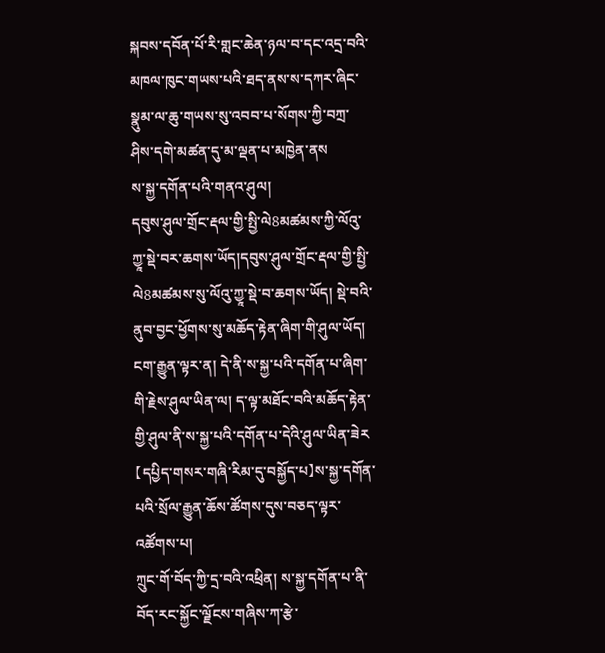སྐབས་དབོན་པོ་རི་གླང་ཆེན་ཉལ་བ་དང་འདྲ་བའི་མཁལ་ཁུང་གཡས་པའི་ཐད་ནས་ས་དཀར་ཞིང་སྣུམ་ལ་ཆུ་གཡས་སུ་འབབ་པ་སོགས་ཀྱི་བཀྲ་ཤིས་དགེ་མཚན་དུ་མ་ལྡན་པ་མཁྱེན་ནས
ས་སྐྱ་དགོན་པའི་གནའ་ཤུལ།
དབུས་ཤུལ་གྲོང་རྡལ་གྱི་སྤྱི་ལེ8མཚམས་ཀྱི་ལོའུ་ཀྱཱ་སྡེ་བར་ཆགས་ཡོད།དབུས་ཤུལ་གྲོང་རྡལ་གྱི་སྤྱི་ལེ8མཚམས་སུ་ལོའུ་ཀྱཱ་སྡེ་བ་ཆགས་ཡོད། སྡེ་བའི་ནུབ་བྱང་ཕྱོགས་སུ་མཆོད་རྟེན་ཞིག་གི་ཤུལ་ཡོད། ངག་རྒྱུན་ལྟར་ན། དེ་ནི་ས་སྐྱ་པའི་དགོན་པ་ཞིག་གི་རྗེས་ཤུལ་ཡིན་ལ། ད་ལྟ་མཐོང་བའི་མཆོད་རྟེན་གྱི་ཤུལ་ནི་ས་སྐྱ་པའི་དགོན་པ་དེའི་ཤུལ་ཡིན་ཟེར
【དཔྱིད་གསར་གཞི་རིམ་དུ་བསྐྱོད་པ】ས་སྐྱ་དགོན་པའི་སྲོལ་རྒྱུན་ཆོས་ཚོགས་དུས་བཅད་ལྟར་འཚོགས་པ།
ཀྲུང་གོ་བོད་ཀྱི་དྲ་བའི་འཕྲིན། ས་སྐྱ་དགོན་པ་ནི་བོད་རང་སྐྱོང་ལྗོངས་གཞིས་ཀ་རྩེ་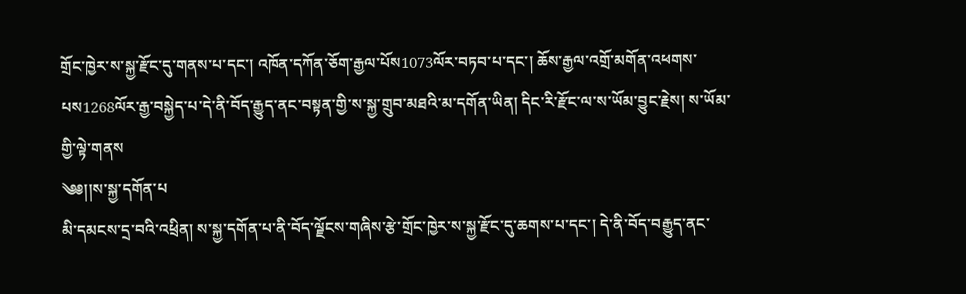གྲོང་ཁྱེར་ས་སྐྱ་རྫོང་དུ་གནས་པ་དང་། འཁོན་དཀོན་ཅོག་རྒྱལ་པོས1073ལོར་བཏབ་པ་དང་། ཆོས་རྒྱལ་འགྲོ་མགོན་འཕགས་པས1268ལོར་རྒྱ་བསྐྱེད་པ་དེ་ནི་བོད་རྒྱུད་ནང་བསྟན་གྱི་ས་སྐྱ་གྲུབ་མཐའི་མ་དགོན་ཡིན། དིང་རི་རྫོང་ལ་ས་ཡོམ་བྱུང་རྗེས། ས་ཡོམ་གྱི་ལྟེ་གནས
༄༅།།ས་སྐྱ་དགོན་པ
མི་དམངས་དྲ་བའི་འཕྲིན། ས་སྐྱ་དགོན་པ་ནི་བོད་ལྗོངས་གཞིས་རྩེ་གྲོང་ཁྱེར་ས་སྐྱ་རྫོང་དུ་ཆགས་པ་དང་། དེ་ནི་བོད་བརྒྱུད་ནང་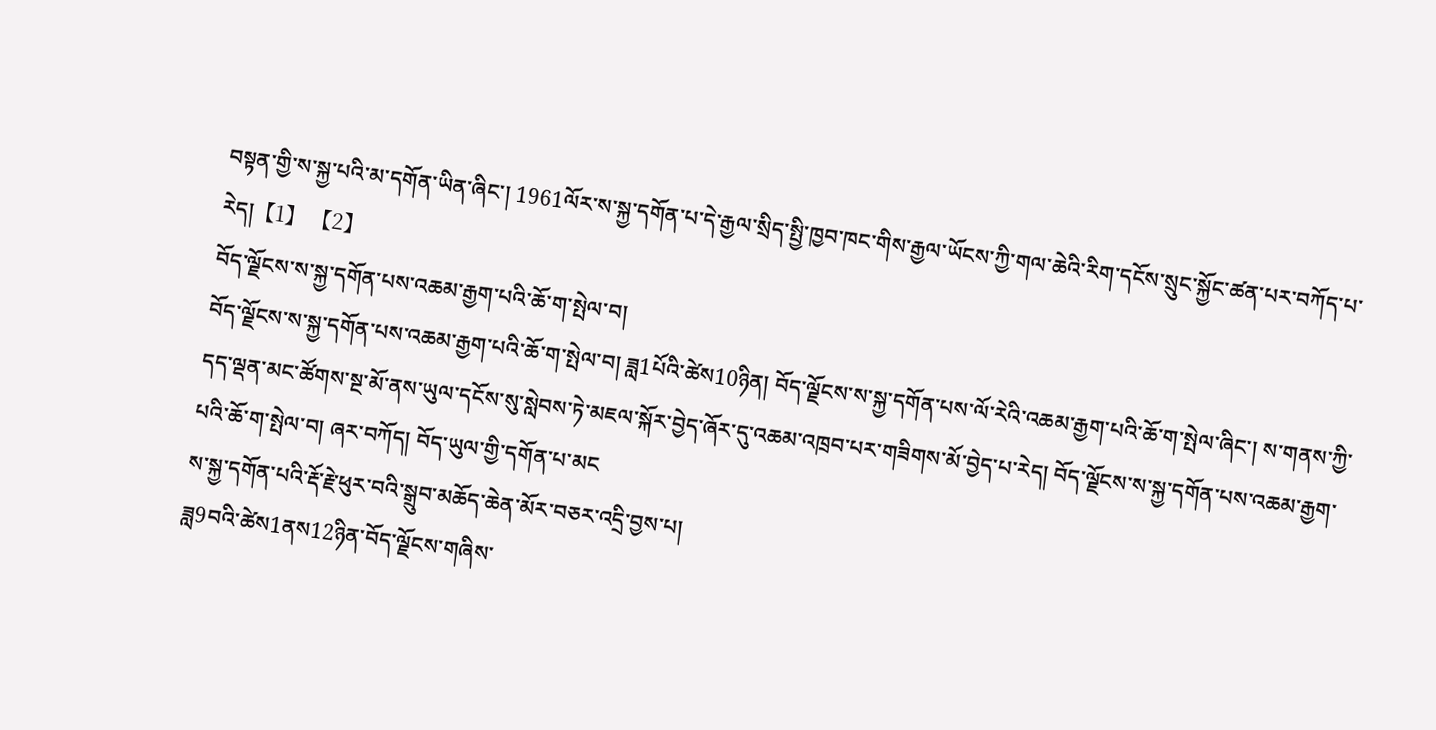བསྟན་གྱི་ས་སྐྱ་པའི་མ་དགོན་ཡིན་ཞིང་། 1961ལོར་ས་སྐྱ་དགོན་པ་དེ་རྒྱལ་སྲིད་སྤྱི་ཁྱབ་ཁང་གིས་རྒྱལ་ཡོངས་ཀྱི་གལ་ཆེའི་རིག་དངོས་སྲུང་སྐྱོང་ཚན་པར་བཀོད་པ་རེད།【1】 【2】
བོད་ལྗོངས་ས་སྐྱ་དགོན་པས་འཆམ་རྒྱག་པའི་ཆོ་ག་སྤེལ་བ།
བོད་ལྗོངས་ས་སྐྱ་དགོན་པས་འཆམ་རྒྱག་པའི་ཆོ་ག་སྤེལ་བ། ཟླ1པོའི་ཚེས10ཉིན། བོད་ལྗོངས་ས་སྐྱ་དགོན་པས་ལོ་རེའི་འཆམ་རྒྱག་པའི་ཆོ་ག་སྤེལ་ཞིང་། ས་གནས་ཀྱི་དད་ལྡན་མང་ཚོགས་སྔ་མོ་ནས་ཡུལ་དངོས་སུ་སླེབས་ཏེ་མཇལ་སྐོར་བྱེད་ཞོར་དུ་འཆམ་འཁྲབ་པར་གཟིགས་མོ་བྱེད་པ་རེད། བོད་ལྗོངས་ས་སྐྱ་དགོན་པས་འཆམ་རྒྱག་པའི་ཆོ་ག་སྤེལ་བ། ཞར་བཀོད། བོད་ཡུལ་གྱི་དགོན་པ་མང
ས་སྐྱ་དགོན་པའི་རྡོ་རྗེ་ཕུར་བའི་སྒྲུབ་མཆོད་ཆེན་མོར་བཅར་འདྲི་བྱས་པ།
ཟླ9བའི་ཚེས1ནས12ཉིན་བོད་ལྗོངས་གཞིས་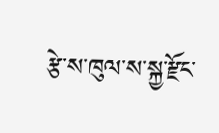རྩེ་ས་ཁུལ་ས་སྐྱ་རྫོང་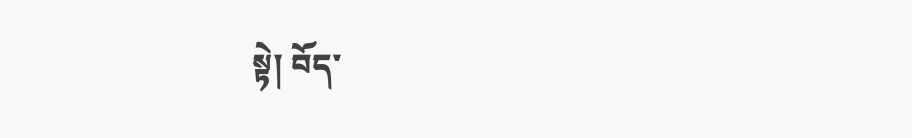སྟེ། བོད་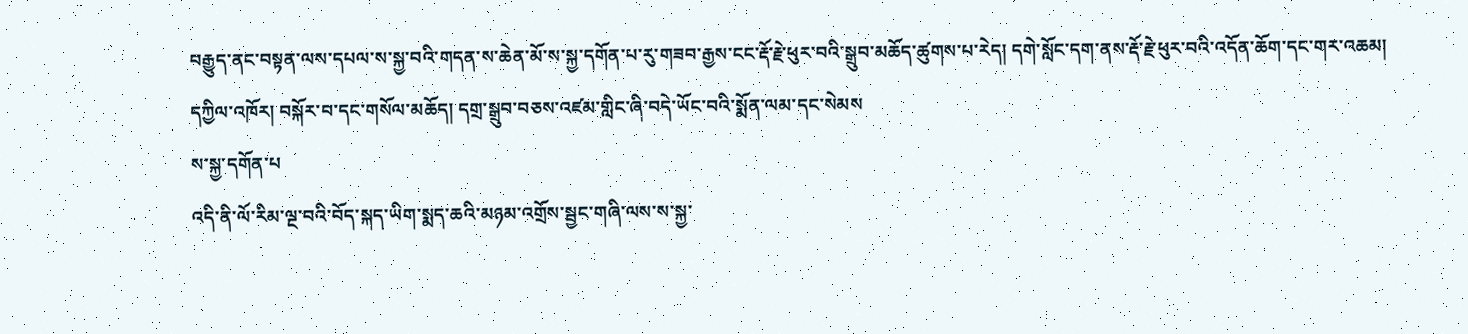བརྒྱུད་ནང་བསྟན་ལས་དཔལ་ས་སྐྱ་བའི་གདན་ས་ཆེན་མོ་ས་སྐྱ་དགོན་པ་རུ་གཟབ་རྒྱས་ངང་རྡོ་རྗེ་ཕུར་བའི་སྒྲུབ་མཆོད་ཚུགས་པ་རེད། དགེ་སློང་དག་ནས་རྡོ་རྗེ་ཕུར་བའི་འདོན་ཆོག་དང་གར་འཆམ། དཀྱིལ་འཁོར། བསྐོར་བ་དང་གསོལ་མཆོད། དགྲ་སྒྲུབ་བཅས་འཛམ་གླིང་ཞི་བདེ་ཡོང་བའི་སྨོན་ལམ་དང་སེམས
ས་སྐྱ་དགོན་པ
འདི་ནི་ལོ་རིམ་ལྔ་བའི་བོད་སྐད་ཡིག་སྨད་ཆའི་མཉམ་འགྲོས་སྦྱང་གཞི་ལས་ས་སྐྱ་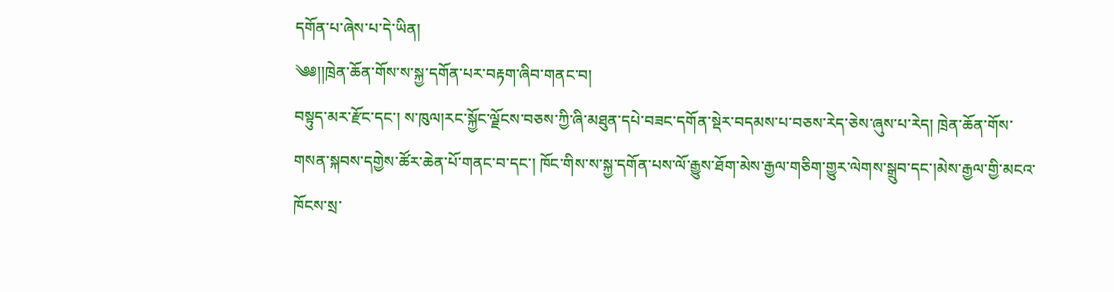དགོན་པ་ཞེས་པ་དེ་ཡིན།
༄༅།།ཁྲེན་ཆོན་གོས་ས་སྐྱ་དགོན་པར་བརྟག་ཞིབ་གནང་བ།
བསྟུད་མར་རྫོང་དང་། ས་ཁུལ།རང་སྐྱོང་ལྗོངས་བཅས་ཀྱི་ཞི་མཐུན་དཔེ་བཟང་དགོན་སྡེར་བདམས་པ་བཅས་རེད་ཅེས་ཞུས་པ་རེད། ཁྲེན་ཆོན་གོས་གསན་སྐབས་དགྱེས་ཚོར་ཆེན་པོ་གནང་བ་དང་། ཁོང་གིས་ས་སྐྱ་དགོན་པས་ལོ་རྒྱུས་ཐོག་མེས་རྒྱལ་གཅིག་གྱུར་ལེགས་སྒྲུབ་དང་།མེས་རྒྱལ་གྱི་མངའ་ཁོངས་སྲ་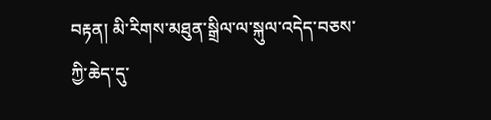བརྟན། མི་རིགས་མཐུན་སྒྲིལ་ལ་སྐུལ་འདེད་བཅས་ཀྱི་ཆེད་དུ་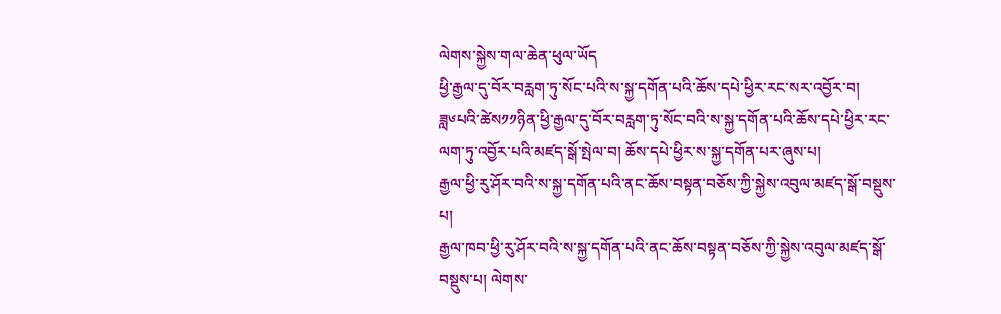ལེགས་སྐྱེས་གལ་ཆེན་ཕུལ་ཡོད
ཕྱི་རྒྱལ་དུ་བོར་བརླག་ཏུ་སོང་པའི་ས་སྐྱ་དགོན་པའི་ཆོས་དཔེ་ཕྱིར་རང་སར་འབྱོར་བ།
ཟླ༦པའི་ཚེས༡༡ཉིན་ཕྱི་རྒྱལ་དུ་བོར་བརླག་ཏུ་སོང་བའི་ས་སྐྱ་དགོན་པའི་ཆོས་དཔེ་ཕྱིར་རང་ལག་ཏུ་འབྱོར་པའི་མཛད་སྒོ་སྤེལ་བ། ཆོས་དཔེ་ཕྱིར་ས་སྐྱ་དགོན་པར་ཞུས་པ།
རྒྱལ་ཕྱི་རུ་ཤོར་བའི་ས་སྐྱ་དགོན་པའི་ནང་ཆོས་བསྟན་བཅོས་ཀྱི་སྐྱེས་འབུལ་མཛད་སྒོ་བསྡུས་པ།
རྒྱལ་ཁབ་ཕྱི་རུ་ཤོར་བའི་ས་སྐྱ་དགོན་པའི་ནང་ཆོས་བསྟན་བཅོས་ཀྱི་སྐྱེས་འབུལ་མཛད་སྒོ་བསྡུས་པ། ལེགས་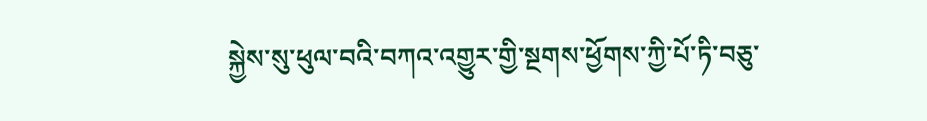སྐྱེས་སུ་ཕུལ་བའི་བཀའ་འགྱུར་གྱི་སྔགས་ཕྱོགས་ཀྱི་པོ་ཏི་བཅུ་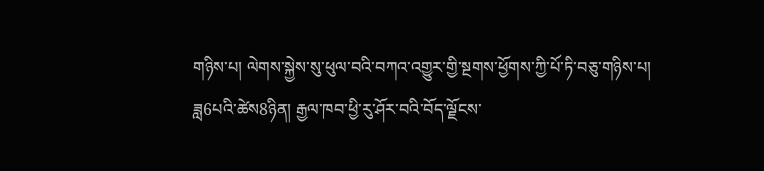གཉིས་པ། ལེགས་སྐྱེས་སུ་ཕུལ་བའི་བཀའ་འགྱུར་གྱི་སྔགས་ཕྱོགས་ཀྱི་པོ་ཏི་བཅུ་གཉིས་པ། ཟླ6པའི་ཚེས8ཉིན། རྒྱལ་ཁབ་ཕྱི་རུ་ཤོར་བའི་བོད་ལྗོངས་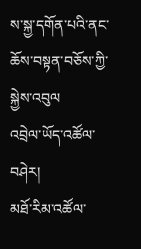ས་སྐྱ་དགོན་པའི་ནང་ཆོས་བསྟན་བཅོས་ཀྱི་སྐྱེས་འབུལ
འབྲེལ་ཡོད་འཚོལ་བཤེར།
མཐོ་རིམ་འཚོལ་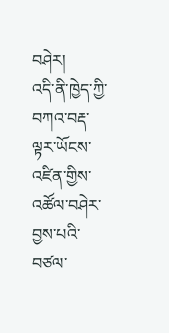བཤེར།
འདི་ནི་ཁྱེད་ཀྱི་བཀའ་བརྡ་ལྟར་ཡོངས་འཛིན་གྱིས་འཚོལ་བཤེར་བྱས་པའི་བཙལ་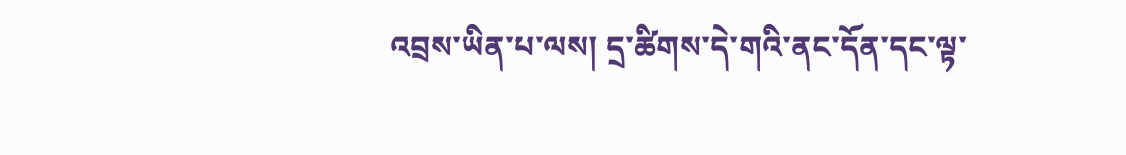འབྲས་ཡིན་པ་ལས། དྲ་ཚིགས་དེ་གའི་ནང་དོན་དང་ལྟ་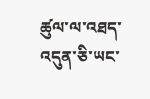ཚུལ་ལ་འཐད་འདུན་ཅི་ཡང་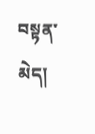བསྟན་མེད།